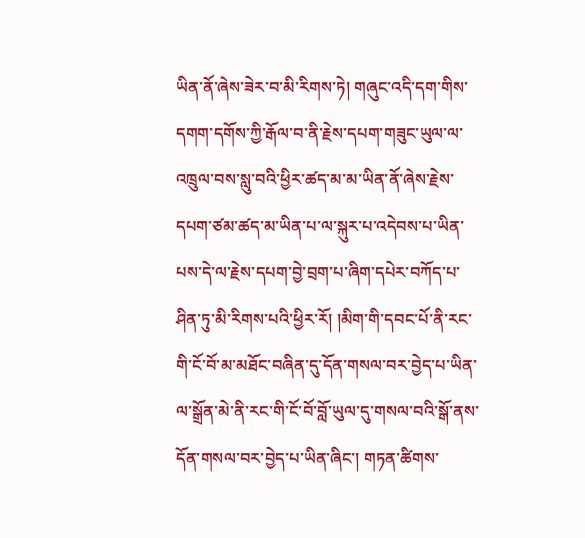ཡིན་ནོ་ཞེས་ཟེར་བ་མི་རིགས་ཏེ། གཞུང་འདི་དག་གིས་དགག་དགོས་ཀྱི་རྒོལ་བ་ནི་རྗེས་དཔག་གཟུང་ཡུལ་ལ་འཁྲུལ་བས་སླུ་བའི་ཕྱིར་ཚད་མ་མ་ཡིན་ནོ་ཞེས་རྗེས་དཔག་ཙམ་ཚད་མ་ཡིན་པ་ལ་སྐུར་པ་འདེབས་པ་ཡིན་པས་དེ་ལ་རྗེས་དཔག་བྱེ་བྲག་པ་ཞིག་དཔེར་བཀོད་པ་ཤིན་ཏུ་མི་རིགས་པའི་ཕྱིར་རོ། །མིག་གི་དབང་པོ་ནི་རང་གི་ངོ་བོ་མ་མཐོང་བཞིན་དུ་དོན་གསལ་བར་བྱེད་པ་ཡིན་ལ་སྒྲོན་མེ་ནི་རང་གི་ངོ་བོ་བློ་ཡུལ་དུ་གསལ་བའི་སྒོ་ནས་དོན་གསལ་བར་བྱེད་པ་ཡིན་ཞིང་། གཏན་ཚིགས་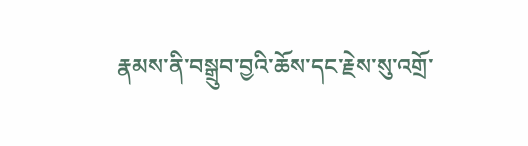རྣམས་ནི་བསྒྲུབ་བྱའི་ཆོས་དང་རྗེས་སུ་འགྲོ་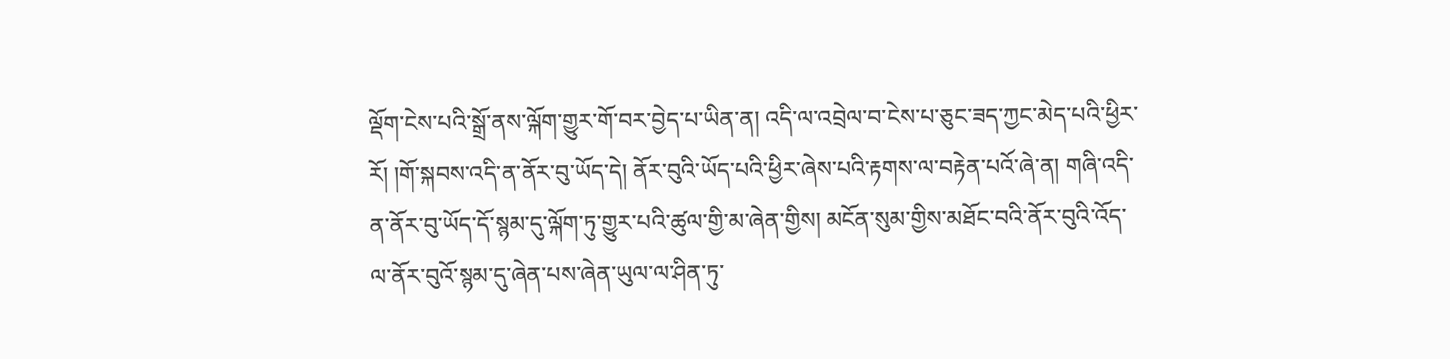ལྡོག་ངེས་པའི་སྒྲོ་ནས་ལྐོག་གྱུར་གོ་བར་བྱེད་པ་ཡིན་ན། འདི་ལ་འབྲེལ་བ་ངེས་པ་ཅུང་ཟད་ཀྱང་མེད་པའི་ཕྱིར་རོ། །གོ་སྐབས་འདི་ན་ནོར་བུ་ཡོད་དེ། ནོར་བུའི་ཡོད་པའི་ཕྱིར་ཞེས་པའི་རྟགས་ལ་བརྟེན་པའོ་ཞེ་ན། གཞི་འདི་ན་ནོར་བུ་ཡོད་དོ་སྙམ་དུ་ལྐོག་ཏུ་གྱུར་པའི་ཚུལ་གྱི་མ་ཞེན་གྱིས། མངོན་སུམ་གྱིས་མཐོང་བའི་ནོར་བུའི་འོད་ལ་ནོར་བུའོ་སྙམ་དུ་ཞེན་པས་ཞེན་ཡུལ་ལ་ཤིན་ཏུ་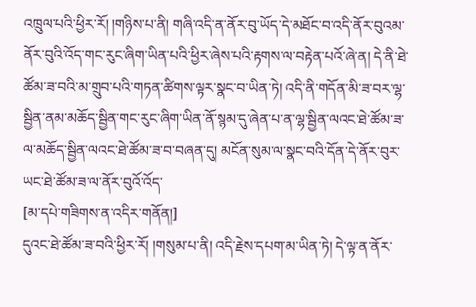འཁྲུལ་པའི་ཕྱིར་རོ། །གཉིས་པ་ནི། གཞི་འདི་ན་ནོར་བུ་ཡོད་དེ་མཐོང་བ་འདི་ནོར་བུའམ་ནོར་བུའི་འོད་གང་རུང་ཞིག་ཡིན་པའི་ཕྱིར་ཞེས་པའི་རྟགས་ལ་བརྟེན་པའོ་ཞེ་ན། དེ་ནི་ཐེ་ཚོམ་ཟ་བའི་མ་གྲུབ་པའི་གཏན་ཚིགས་ལྟར་སྣང་བ་ཡིན་ཏེ། འདི་ནི་གདོན་མི་ཟ་བར་ལྷ་སྦྱིན་ནམ་མཆོད་སྦྱིན་གང་རུང་ཞིག་ཡིན་ནོ་སྙམ་དུ་ཞེན་པ་ན་ལྷ་སྦྱིན་ལའང་ཐེ་ཚོམ་ཟ་ལ་མཆོད་སྦྱིན་ལའང་ཐེ་ཚོམ་ཟ་བ་བཞན་དུ། མངོན་སུམ་ལ་སྣང་བའི་དོན་དེ་ནོར་བུར་ཡང་ཐེ་ཚོམ་ཟ་ལ་ནོར་བུའོ་འོད་
[མ་དཔེ་གཟིགས་ན་འདིར་གནོན།]
དུའང་ཐེ་ཚོམ་ཟ་བའི་ཕྱིར་རོ། །གསུམ་པ་ནི། འདི་རྗེས་དཔག་མ་ཡིན་ཏེ། དེ་ལྟ་ན་ནོར་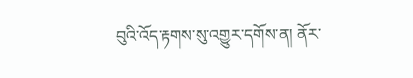བུའི་འོད་རྟགས་སུ་འགྱུར་དགོས་ན། ནོར་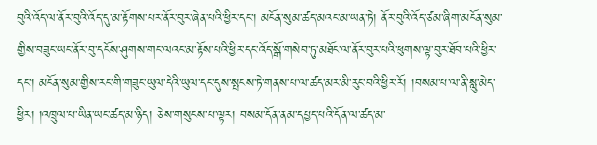བུའི་འོད་ལ་ནོར་བུའི་འོད་དུ་མ་རྟོགས་པར་ནོར་བུར་ཞེན་པའི་ཕྱིར་དང་། མངོན་སུམ་ཚད་མའང་མ་ཡན་ཏེ། ནོར་བུའི་འོད་ཙམ་ཞིག་མངོན་སུམ་གྱིས་བཟུང་ཡང་ནོར་བུ་དངོས་ཤུགས་གང་ལའང་མ་རྟོས་པའི་ཕྱིར་དང་འོད་སྒོ་གསེབ་ཏུ་མཐོང་ལ་ནོར་བུར་པའི་ཕུགས་ལྟ་བུར་ཐོབ་པའི་ཕྱིར་དང་། མངོན་སུམ་གྱིས་རང་གི་གཟུང་ཡུལ་དེའི་ཡུལ་དང་དུས་སྤངས་ཏེ་གནས་པ་ལ་ཚད་མར་མི་རུང་བའི་ཕྱིར་རོ། །བསམ་པ་ལ་ནི་སླུ་མེད་ཕྱིར། །འཁྲུལ་པ་ཡིན་ཡང་ཚད་མ་ཉིད། ཅེས་གསུངས་པ་ལྟར། བསམ་དོན་ནམ་དཔྱད་པའི་དོན་ལ་ཚད་མ་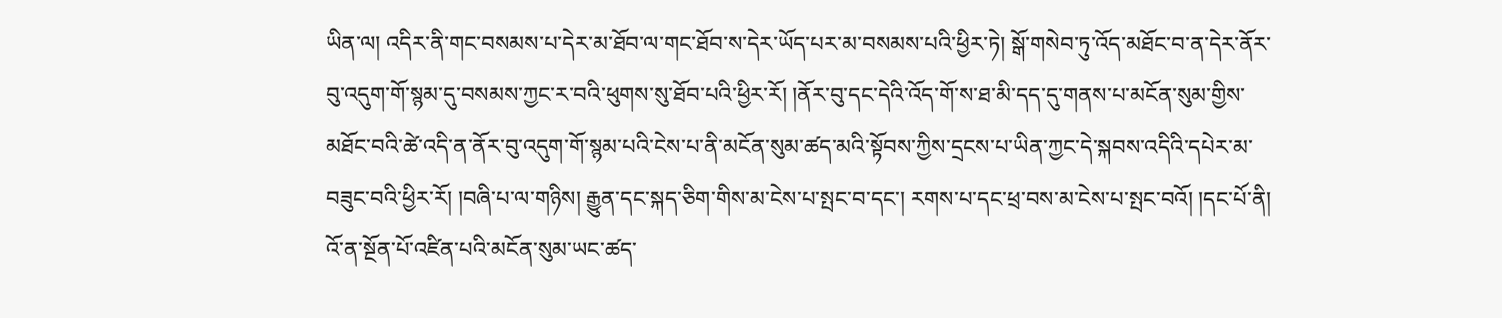ཡིན་ལ། འདིར་ནི་གང་བསམས་པ་དེར་མ་ཐོབ་ལ་གང་ཐོབ་ས་དེར་ཡོད་པར་མ་བསམས་པའི་ཕྱིར་ཏེ། སྒོ་གསེབ་ཏུ་འོད་མཐོང་བ་ན་དེར་ནོར་བུ་འདུག་གོ་སྙམ་དུ་བསམས་ཀྱང་ར་བའི་ཕུགས་སུ་ཐོབ་པའི་ཕྱིར་རོ། །ནོར་བུ་དང་དེའི་འོད་གོ་ས་ཐ་མི་དད་དུ་གནས་པ་མངོན་སུམ་གྱིས་མཐོང་བའི་ཚེ་འདི་ན་ནོར་བུ་འདུག་གོ་སྙམ་པའི་ངེས་པ་ནི་མངོན་སུམ་ཚད་མའི་སྟོབས་ཀྱིས་དྲངས་པ་ཡིན་ཀྱང་དེ་སྐབས་འདིའི་དཔེར་མ་བཟུང་བའི་ཕྱིར་རོ། །བཞི་པ་ལ་གཉིས། རྒྱུན་དང་སྐད་ཅིག་གིས་མ་ངེས་པ་སྤང་བ་དང་། རགས་པ་དང་ཕྲ་བས་མ་ངེས་པ་སྤང་བའོ། །དང་པོ་ནི། འོ་ན་སྔོན་པོ་འཛིན་པའི་མངོན་སུམ་ཡང་ཚད་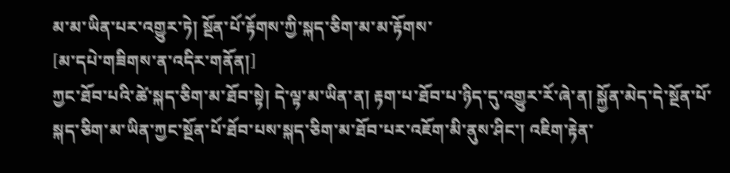མ་མ་ཡིན་པར་འགྱུར་ཏེ། སྔོན་པོ་རྟོགས་ཀྱི་སྐད་ཅིག་མ་མ་རྟོགས་
[མ་དཔེ་གཟིགས་ན་འདིར་གནོན།]
ཀྱང་ཐོབ་པའི་ཚེ་སྐད་ཅིག་མ་ཐོབ་སྟེ། དེ་ལྟ་མ་ཡིན་ན། རྟག་པ་ཐོབ་པ་ཉིད་དུ་འགྱུར་རོ་ཞེ་ན། སྐྱོན་མེད་དེ་སྔོན་པོ་སྐད་ཅིག་མ་ཡིན་ཀྱང་སྔོན་པོ་ཐོབ་པས་སྐད་ཅིག་མ་ཐོབ་པར་འཇོག་མི་ནུས་ཤིང་། འཇིག་རྟེན་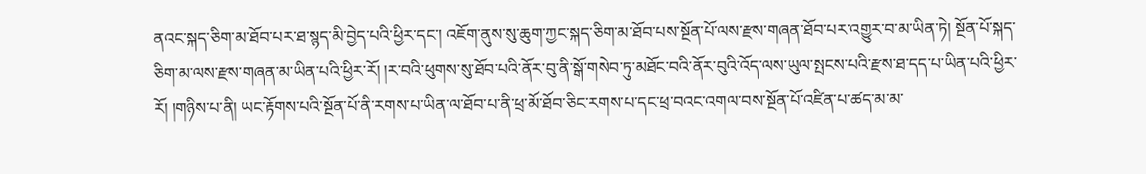ནའང་སྐད་ཅིག་མ་ཐོབ་པར་ཐ་སྙད་མི་བྱེད་པའི་ཕྱིར་དང་། འཇོག་ནུས་སུ་ཆུག་ཀྱང་སྐད་ཅིག་མ་ཐོབ་པས་སྔོན་པོ་ལས་རྫས་གཞན་ཐོབ་པར་འགྱུར་བ་མ་ཡིན་ཏེ། སྔོན་པོ་སྐད་ཅིག་མ་ལས་རྫས་གཞན་མ་ཡིན་པའི་ཕྱིར་རོ། །ར་བའི་ཕུགས་སུ་ཐོབ་པའི་ནོར་བུ་ནི་སྒོ་གསེབ་ཏུ་མཐོང་བའི་ནོར་བུའི་འོད་ལས་ཡུལ་སྤངས་པའི་རྫས་ཐ་དད་པ་ཡིན་པའི་ཕྱིར་རོ། །གཉིས་པ་ནི། ཡང་རྟོགས་པའི་སྔོན་པོ་ནི་རགས་པ་ཡིན་ལ་ཐོབ་པ་ནི་ཕྲ་མོ་ཐོབ་ཅིང་རགས་པ་དང་ཕྲ་བའང་འགལ་བས་སྔོན་པོ་འཛིན་པ་ཚད་མ་མ་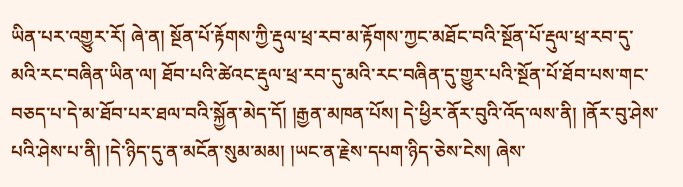ཡིན་པར་འགྱུར་རོ། ཞེ་ན། སྔོན་པོ་རྟོགས་ཀྱི་རྡུལ་ཕྲ་རབ་མ་རྟོགས་ཀྱང་མཐོང་བའི་སྔོན་པོ་རྡུལ་ཕྲ་རབ་དུ་མའི་རང་བཞིན་ཡིན་ལ། ཐོབ་པའི་ཚེའང་རྡུལ་ཕྲ་རབ་དུ་མའི་རང་བཞིན་དུ་གྱུར་པའི་སྔོན་པོ་ཐོབ་པས་གང་བཅད་པ་དེ་མ་ཐོབ་པར་ཐལ་བའི་སྐྱོན་མེད་དོ། །རྒྱན་མཁན་པོས། དེ་ཕྱིར་ནོར་བུའི་འོད་ལས་ནི། །ནོར་བུ་ཤེས་པའི་ཤེས་པ་ནི། །དེ་ཉིད་དུ་ན་མངོན་སུམ་མམ། །ཡང་ན་རྗེས་དཔག་ཉིད་ཅེས་ངེས། ཞེས་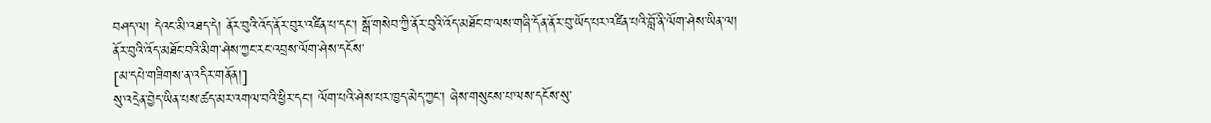བཤད་ལ། དེའང་མི་འཐད་དེ། ནོར་བུའི་འོད་ནོར་བུར་འཛིན་པ་དང་། སྒོ་གསེབ་ཀྱི་ནོར་བུའི་འོད་མཐོང་བ་ལས་གཞི་དོན་ནོར་བུ་ཡོད་པར་འཛིན་པའི་བློ་ནི་ལོག་ཤེས་ཡིན་ལ། ནོར་བུའི་འོད་མཐོང་བའི་མིག་ཤེས་ཀྱང་རང་འབྲས་ལོག་ཤེས་དངོས་
[མ་དཔེ་གཟིགས་ན་འདིར་གནོན།]
སུ་འདྲེན་བྱེད་ཡིན་པས་ཚད་མར་འགལ་བའི་ཕྱིར་དང་། ལོག་པའི་ཤེས་པར་ཁྱད་མེད་ཀྱང་། ཞེས་གསུངས་པ་ལས་དངོས་སུ་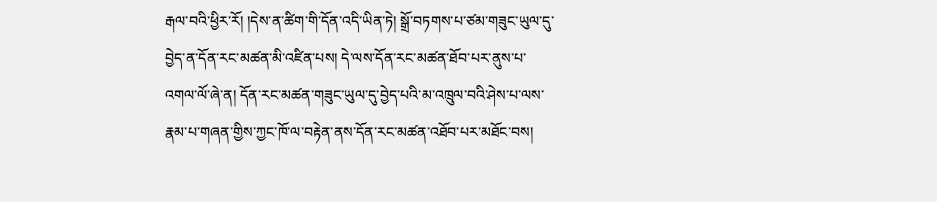རྒལ་བའི་ཕྱིར་རོ། །དེས་ན་ཚིག་གི་དོན་འདི་ཡིན་ཏེ། སྒྲོ་བཏགས་པ་ཙམ་གཟུང་ཡུལ་དུ་བྱེད་ན་དོན་རང་མཚན་མི་འཛིན་པས། དེ་ལས་དོན་རང་མཚན་ཐོབ་པར་ནུས་པ་འགལ་ལོ་ཞེ་ན། དོན་རང་མཚན་གཟུང་ཡུལ་དུ་བྱེད་པའི་མ་འཁྲུལ་བའི་ཤེས་པ་ལས་རྣམ་པ་གཞན་གྱིས་ཀྱང་ཁོ་ལ་བརྟེན་ནས་དོན་རང་མཚན་འཐོབ་པར་མཐོང་བས།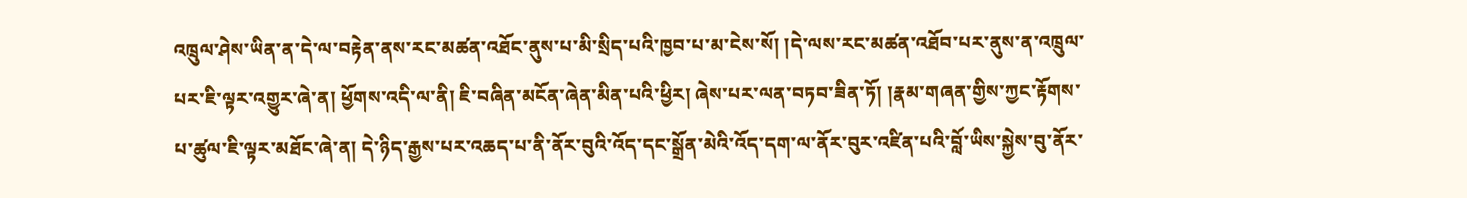འཁྲུལ་ཤེས་ཡིན་ན་དེ་ལ་བརྟེན་ནས་རང་མཚན་འཐོང་ནུས་པ་མི་སྲིད་པའི་ཁྱབ་པ་མ་ངེས་སོ། །དེ་ལས་རང་མཚན་འཐོབ་པར་ནུས་ན་འཁྲུལ་པར་ཇི་ལྟར་འགྱུར་ཞེ་ན། ཕྱོགས་འདི་ལ་ནི། ཇི་བཞིན་མངོན་ཞེན་མིན་པའི་ཕྱིར། ཞེས་པར་ལན་བཏབ་ཟིན་ཏོ། །རྣམ་གཞན་གྱིས་ཀྱང་རྟོགས་པ་ཚུལ་ཇི་ལྟར་མཐོང་ཞེ་ན། དེ་ཉིད་རྒྱས་པར་འཆད་པ་ནི་ནོར་བུའི་འོད་དང་སྒྲོན་མེའི་འོད་དག་ལ་ནོར་བུར་འཛིན་པའི་བློ་ཡིས་སྐྱེས་བུ་ནོར་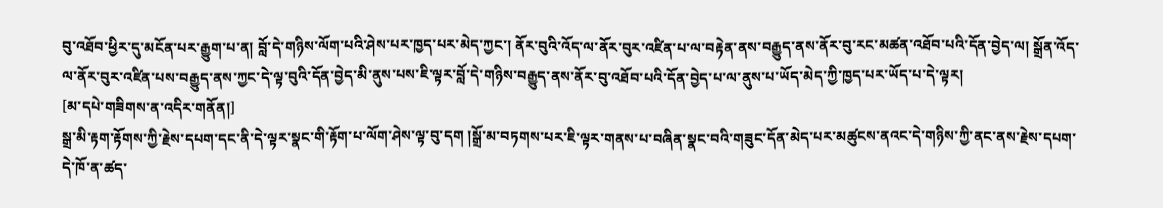བུ་འཐོབ་ཕྱིར་དུ་མངོན་པར་རྒྱུག་པ་ན། བློ་དེ་གཉིས་ལོག་པའི་ཤེས་པར་ཁྱད་པར་མེད་ཀྱང་། ནོར་བུའི་འོད་ལ་ནོར་བུར་འཛིན་པ་ལ་བརྟེན་ནས་བརྒྱུད་ནས་ནོར་བུ་རང་མཚན་འཐོབ་པའི་དོན་བྱེད་ལ། སྒྲོན་འོད་ལ་ནོར་བུར་འཛིན་པས་བརྒྱུད་ནས་ཀྱང་དེ་ལྟ་བུའི་དོན་བྱེད་མི་ནུས་པས་ཇི་ལྟར་བློ་དེ་གཉིས་བརྒྱུད་ནས་ནོར་བུ་འཐོབ་པའི་དོན་བྱེད་པ་ལ་ནུས་པ་ཡོད་མེད་ཀྱི་ཁྱད་པར་ཡོད་པ་དེ་ལྟར།
[མ་དཔེ་གཟིགས་ན་འདིར་གནོན།]
སྒྲ་མི་རྟག་རྟོགས་ཀྱི་རྗེས་དཔག་དང་ནི་དེ་ལྟར་སྣང་གི་རྟོག་པ་ལོག་ཤེས་ལྟ་བུ་དག །སྒྲོ་མ་བཏགས་པར་ཇི་ལྟར་གནས་པ་བཞིན་སྣང་བའི་གཟུང་དོན་མེད་པར་མཚུངས་ནའང་དེ་གཉིས་ཀྱི་ནང་ནས་རྗེས་དཔག་དེ་ཁོ་ན་ཚད་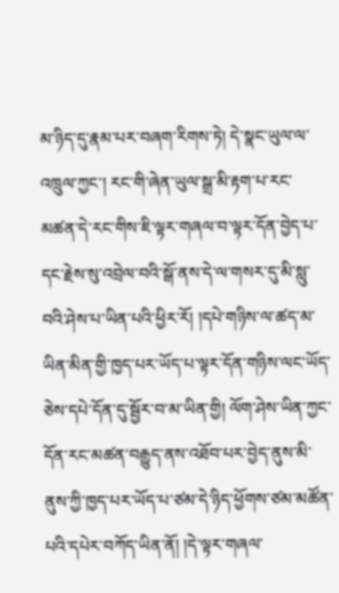མ་ཉིད་དུ་རྣམ་པར་བཞག་རིགས་ཏེ། དེ་སྣང་ཡུལ་ལ་འཁྲུལ་ཀྱང་། རང་གི་ཞེན་ཡུལ་སྒྲ་མི་རྟག་པ་རང་མཚན་དེ་རང་གིས་ཇི་ལྟར་གཞལ་བ་ལྟར་དོན་བྱེད་པ་དང་རྗེས་སུ་འབྲེལ་བའི་སྒོ་ནས་དེ་ལ་གསར་དུ་མི་སླུ་བའི་ཤེས་པ་ཡིན་པའི་ཕྱིར་རོ། །དཔེ་གཉིས་ལ་ཚད་མ་ཡིན་མིན་གྱི་ཁྱད་པར་ཡོད་པ་ལྟར་དོན་གཉིས་ལང་ཡོད་ཅེས་དཔེ་དོན་དུ་སྦྱོར་བ་མ་ཡིན་གྱི། ལོག་ཤེས་ཡིན་ཀྱང་དོན་རང་མཚན་བརྒྱུད་ནས་འཐོབ་པར་བྱེད་ནུས་མི་ནུས་ཀྱི་ཁྱད་པར་ཡོད་པ་ཙམ་དེ་ཉིད་ཕྱོགས་ཙམ་མཚོན་པའི་དཔེར་བཀོད་ཡིན་ནོ། །དེ་ལྟར་གཞལ་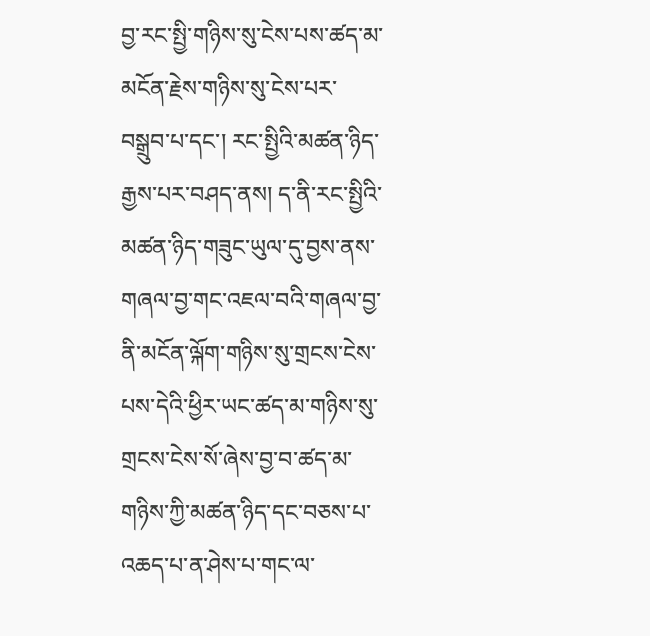བྱ་རང་སྤྱི་གཉིས་སུ་ངེས་པས་ཚད་མ་མངོན་རྗེས་གཉིས་སུ་ངེས་པར་བསྒྲུབ་པ་དང་། རང་སྤྱིའི་མཚན་ཉིད་རྒྱས་པར་བཤད་ནས། ད་ནི་རང་སྤྱིའི་མཚན་ཉིད་གཟུང་ཡུལ་དུ་བྱས་ནས་གཞལ་བྱ་གང་འཇལ་བའི་གཞལ་བྱ་ནི་མངོན་ལྐོག་གཉིས་སུ་གྲངས་ངེས་པས་དེའི་ཕྱིར་ཡང་ཚད་མ་གཉིས་སུ་གྲངས་ངེས་སོ་ཞེས་བྱ་བ་ཚད་མ་གཉིས་ཀྱི་མཚན་ཉིད་དང་བཅས་པ་འཆད་པ་ན་ཤེས་པ་གང་ལ་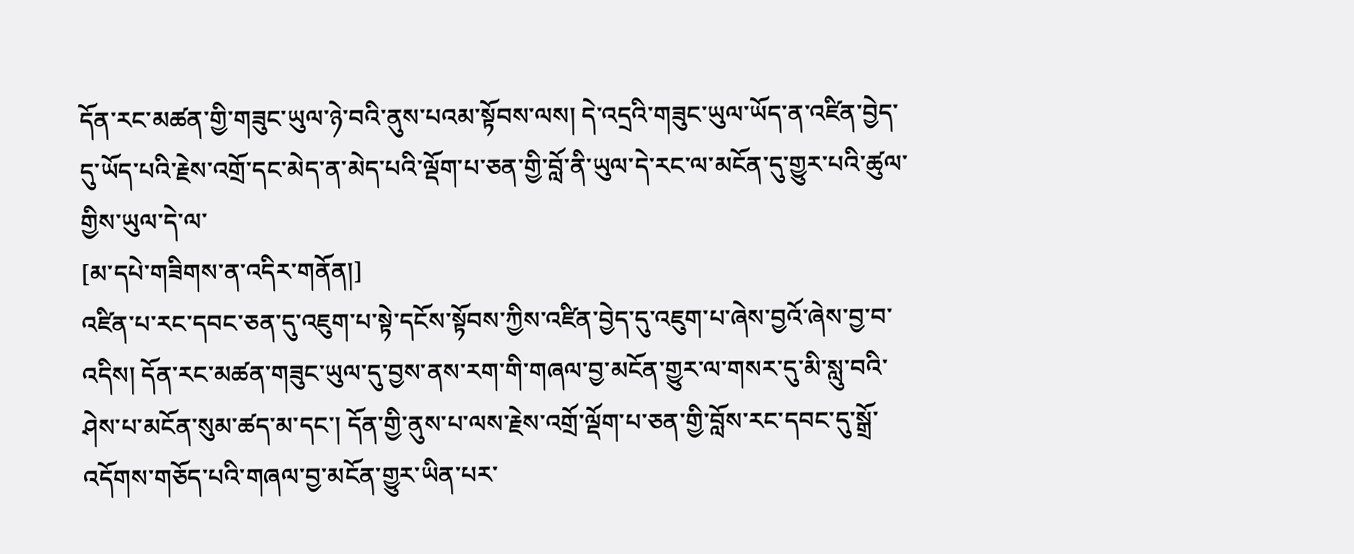དོན་རང་མཚན་གྱི་གཟུང་ཡུལ་ཉེ་བའི་ནུས་པའམ་སྟོབས་ལས། དེ་འདྲའི་གཟུང་ཡུལ་ཡོད་ན་འཛིན་བྱེད་དུ་ཡོད་པའི་རྗེས་འགྲོ་དང་མེད་ན་མེད་པའི་ལྡོག་པ་ཅན་གྱི་བློ་ནི་ཡུལ་དེ་རང་ལ་མངོན་དུ་གྱུར་པའི་ཚུལ་གྱིས་ཡུལ་དེ་ལ་
[མ་དཔེ་གཟིགས་ན་འདིར་གནོན།]
འཛིན་པ་རང་དབང་ཅན་དུ་འཇུག་པ་སྟེ་དངོས་སྟོབས་ཀྱིས་འཛིན་བྱེད་དུ་འཇུག་པ་ཞེས་བྱའོ་ཞེས་བྱ་བ་འདིས། དོན་རང་མཚན་གཟུང་ཡུལ་དུ་བྱས་ནས་རག་གི་གཞལ་བྱ་མངོན་གྱུར་ལ་གསར་དུ་མི་སླུ་བའི་ཤེས་པ་མངོན་སུམ་ཚད་མ་དང་། དོན་གྱི་ནུས་པ་ལས་རྗེས་འགྲོ་ལྡོག་པ་ཅན་གྱི་བློས་རང་དབང་དུ་སྒྲོ་འདོགས་གཅོད་པའི་གཞལ་བྱ་མངོན་གྱུར་ཡིན་པར་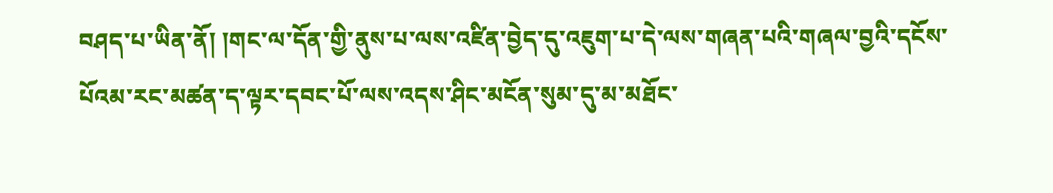བཤད་པ་ཡིན་ནོ། །གང་ལ་དོན་གྱི་ནུས་པ་ལས་འཛིན་བྱེད་དུ་འཇུག་པ་དེ་ལས་གཞན་པའི་གཞལ་བྱའི་དངོས་པོའམ་རང་མཚན་ད་ལྟར་དབང་པོ་ལས་འདས་ཤིང་མངོན་སུམ་དུ་མ་མཐོང་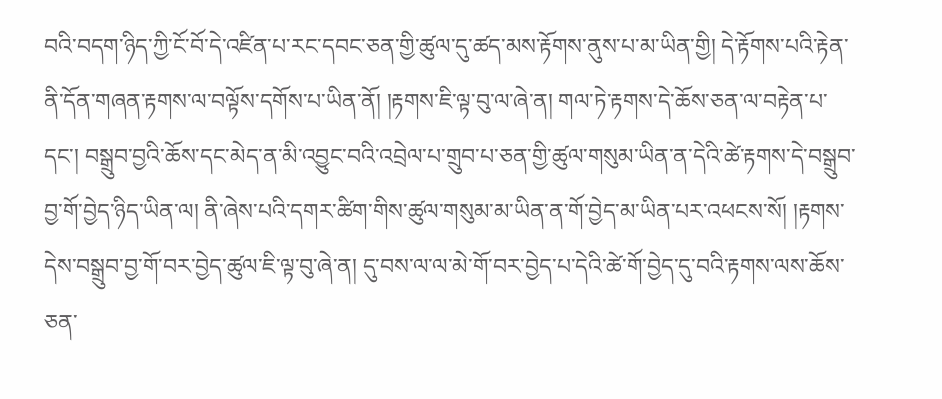བའི་བདག་ཉིད་ཀྱི་ངོ་བོ་དེ་འཛིན་པ་རང་དབང་ཅན་གྱི་ཚུལ་དུ་ཚད་མས་རྟོགས་ནུས་པ་མ་ཡིན་གྱི། དེ་རྟོགས་པའི་རྟེན་ནི་དོན་གཞན་རྟགས་ལ་བལྟོས་དགོས་པ་ཡིན་ནོ། །རྟགས་ཇི་ལྟ་བུ་ལ་ཞེ་ན། གལ་ཏེ་རྟགས་དེ་ཆོས་ཅན་ལ་བརྟེན་པ་དང་། བསྒྲུབ་བྱའི་ཆོས་དང་མེད་ན་མི་འབྱུང་བའི་འབྲེལ་པ་གྲུབ་པ་ཅན་གྱི་ཚུལ་གསུམ་ཡིན་ན་དེའི་ཚེ་རྟགས་དེ་བསྒྲུབ་བྱ་གོ་བྱེད་ཉིད་ཡིན་ལ། ནི་ཞེས་པའི་དགར་ཚིག་གིས་ཚུལ་གསུམ་མ་ཡིན་ན་གོ་བྱེད་མ་ཡིན་པར་འཕངས་སོ། །རྟགས་དེས་བསྒྲུབ་བྱ་གོ་བར་བྱེད་ཚུལ་ཇི་ལྟ་བུ་ཞེ་ན། དུ་བས་ལ་ལ་མེ་གོ་བར་བྱེད་པ་དེའི་ཚེ་གོ་བྱེད་དུ་བའི་རྟགས་ལས་ཆོས་ཅན་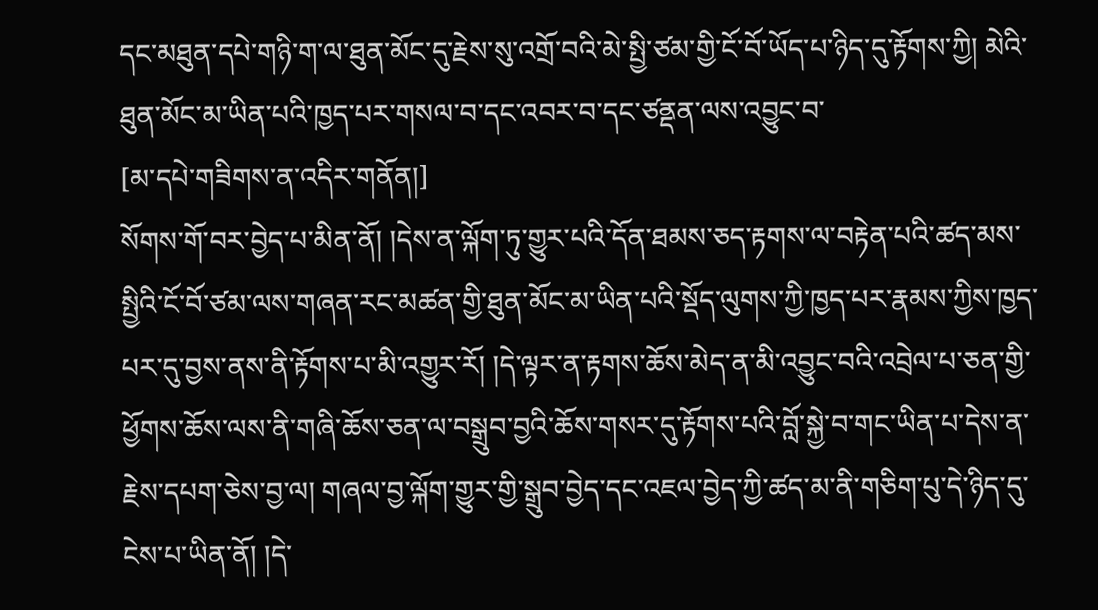དང་མཐུན་དཔེ་གཉི་ག་ལ་ཐུན་མོང་དུ་རྗེས་སུ་འགྲོ་བའི་མེ་སྤྱི་ཙམ་གྱི་ངོ་བོ་ཡོད་པ་ཉིད་དུ་རྟོགས་ཀྱི། མེའི་ཐུན་མོང་མ་ཡིན་པའི་ཁྱད་པར་གསལ་བ་དང་འབར་བ་དང་ཙནྡན་ལས་འབྱུང་བ་
[མ་དཔེ་གཟིགས་ན་འདིར་གནོན།]
སོགས་གོ་བར་བྱེད་པ་མིན་ནོ། །དེས་ན་ལྐོག་ཏུ་གྱུར་པའི་དོན་ཐམས་ཅད་རྟགས་ལ་བརྟེན་པའི་ཚད་མས་སྤྱིའི་ངོ་བོ་ཙམ་ལས་གཞན་རང་མཚན་གྱི་ཐུན་མོང་མ་ཡིན་པའི་སྡོད་ལུགས་ཀྱི་ཁྱད་པར་རྣམས་ཀྱིས་ཁྱད་པར་དུ་བྱས་ནས་ནི་རྟོགས་པ་མི་འགྱུར་རོ། །དེ་ལྟར་ན་རྟགས་ཆོས་མེད་ན་མི་འབྱུང་བའི་འབྲེལ་པ་ཅན་གྱི་ཕྱོགས་ཆོས་ལས་ནི་གཞི་ཆོས་ཅན་ལ་བསྒྲུབ་བྱའི་ཆོས་གསར་དུ་རྟོགས་པའི་བློ་སྐྱེ་བ་གང་ཡིན་པ་དེས་ན་རྗེས་དཔག་ཅེས་བྱ་ལ། གཞལ་བྱ་ལྐོག་གྱུར་གྱི་སྒྲུབ་བྱེད་དང་འཇལ་བྱེད་ཀྱི་ཚད་མ་ནི་གཅིག་པུ་དེ་ཉིད་དུ་ངེས་པ་ཡིན་ནོ། །དེ་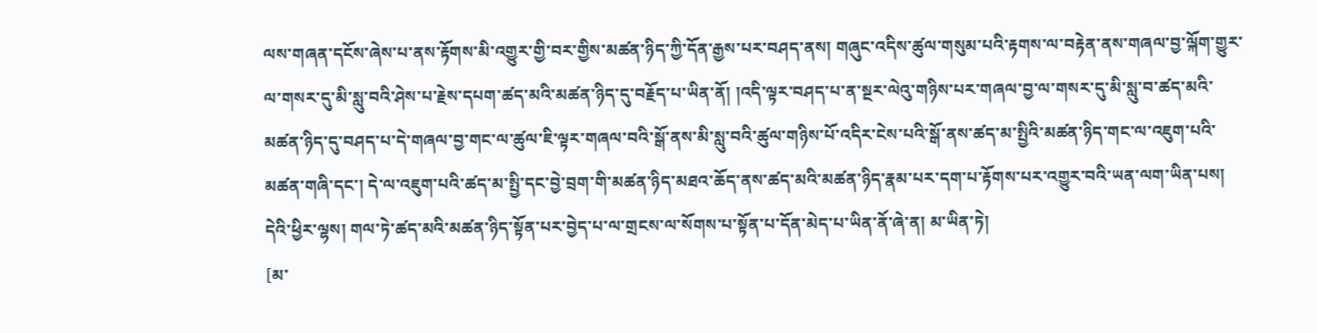ལས་གཞན་དངོས་ཞེས་པ་ནས་རྟོགས་མི་འགྱུར་གྱི་བར་གྱིས་མཚན་ཉིད་ཀྱི་དོན་རྒྱས་པར་བཤད་ནས། གཞུང་འདིས་ཚུལ་གསུམ་པའི་རྟགས་ལ་བརྟེན་ནས་གཞལ་བྱ་ལྐོག་གྱུར་ལ་གསར་དུ་མི་སླུ་བའི་ཤེས་པ་རྗེས་དཔག་ཚད་མའི་མཚན་ཉིད་དུ་བརྗོད་པ་ཡིན་ནོ། །འདི་ལྟར་བཤད་པ་ན་སྔར་ལེའུ་གཉིས་པར་གཞལ་བྱ་ལ་གསར་དུ་མི་སླུ་བ་ཚད་མའི་མཚན་ཉིད་དུ་བཤད་པ་དེ་གཞལ་བྱ་གང་ལ་ཚུལ་ཇི་ལྟར་གཞལ་བའི་སྒོ་ནས་མི་སླུ་བའི་ཚུལ་གཉིས་པོ་འདིར་ངེས་པའི་སྒོ་ནས་ཚད་མ་སྤྱིའི་མཚན་ཉིད་གང་ལ་འཇུག་པའི་མཚན་གཞི་དང་། དེ་ལ་འཇུག་པའི་ཚད་མ་སྤྱི་དང་བྱེ་བྲག་གི་མཚན་ཉིད་མཐའ་ཆོད་ནས་ཚད་མའི་མཚན་ཉིད་རྣམ་པར་དག་པ་རྟོགས་པར་འགྱུར་བའི་ཡན་ལག་ཡིན་པས། དེའི་ཕྱིར་ལྷས། གལ་ཏེ་ཚད་མའི་མཚན་ཉིད་སྟོན་པར་བྱེད་པ་ལ་གྲངས་ལ་སོགས་པ་སྟོན་པ་དོན་མེད་པ་ཡིན་ནོ་ཞེ་ན། མ་ཡིན་ཏེ།
[མ་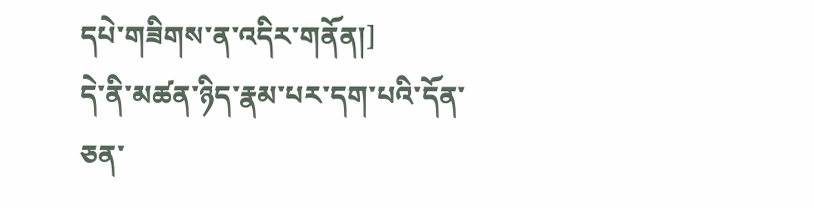དཔེ་གཟིགས་ན་འདིར་གནོན།]
དེ་ནི་མཚན་ཉིད་རྣམ་པར་དག་པའི་དོན་ཅན་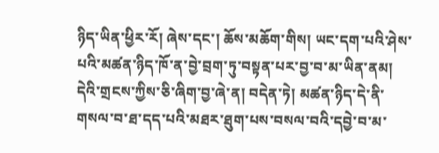ཉིད་ཡིན་ཕྱིར་རོ། ཞེས་དང་། ཆོས་མཆོག་གིས། ཡང་དག་པའི་ཤེས་པའི་མཚན་ཉིད་ཁོ་ན་བྱེ་བྲག་ཏུ་བསྟན་པར་བྱ་བ་མ་ཡིན་ནམ། དེའི་གྲངས་ཀྱིས་ཅི་ཞིག་བྱ་ཞེ་ན། བདེན་ཏེ། མཚན་ཉིད་དེ་ནི་གསལ་བ་ཐ་དད་པའི་མཐར་ཐུག་པས་བསལ་བའི་དབྱེ་བ་མ་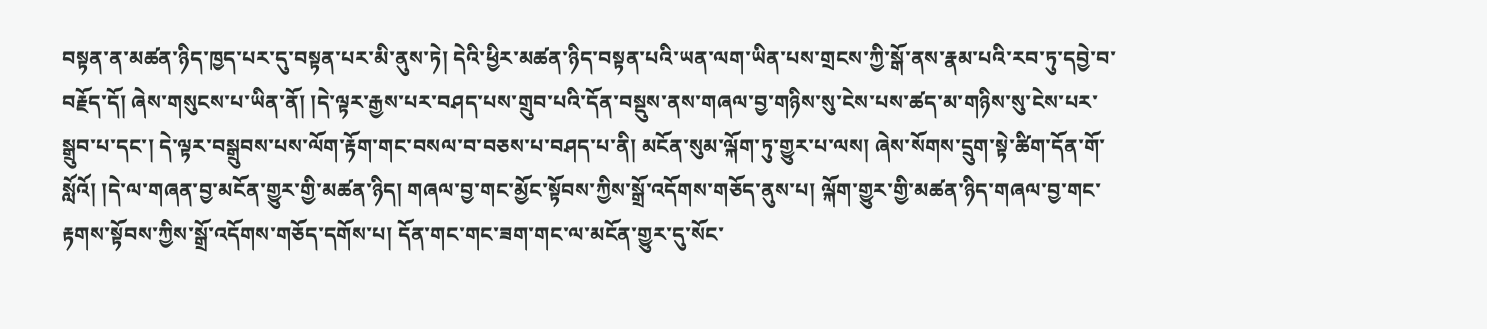བསྟན་ན་མཚན་ཉིད་ཁྱད་པར་དུ་བསྟན་པར་མི་ནུས་ཏེ། དེའི་ཕྱིར་མཚན་ཉིད་བསྟན་པའི་ཡན་ལག་ཡིན་པས་གྲངས་ཀྱི་སྒོ་ནས་རྣམ་པའི་རབ་ཏུ་དབྱེ་བ་བརྗོད་དོ། ཞེས་གསུངས་པ་ཡིན་ནོ། །དེ་ལྟར་རྒྱས་པར་བཤད་པས་གྲུབ་པའི་དོན་བསྡུས་ནས་གཞལ་བྱ་གཉིས་སུ་ངེས་པས་ཚད་མ་གཉིས་སུ་ངེས་པར་སྒྲུབ་པ་དང་། དེ་ལྟར་བསྒྲུབས་པས་ལོག་རྟོག་གང་བསལ་བ་བཅས་པ་བཤད་པ་ནི། མངོན་སུམ་ལྐོག་ཏུ་གྱུར་པ་ལས། ཞེས་སོགས་དྲུག་སྟེ་ཚིག་དོན་གོ་སློའོ། །དེ་ལ་གཞན་བྱ་མངོན་གྱུར་གྱི་མཚན་ཉིད། གཞལ་བྱ་གང་མྱོང་སྟོབས་ཀྱིས་སྒྲོ་འདོགས་གཅོད་ནུས་པ། ལྐོག་གྱུར་གྱི་མཚན་ཉིད་གཞལ་བྱ་གང་རྟགས་སྟོབས་ཀྱིས་སྒྲོ་འདོགས་གཅོད་དགོས་པ། དོན་གང་གང་ཟག་གང་ལ་མངོན་གྱུར་དུ་སོང་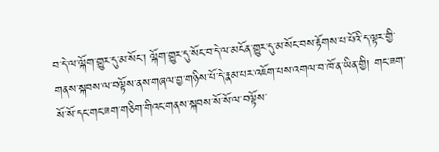བ་དེ་ལ་ལྐོག་གྱུར་དུ་མ་སོང་། ལྐོག་གྱུར་དུ་སོང་བ་དེ་ལ་མངོན་གྱུར་དུ་མ་སོང་བས་རྟོགས་པ་པོའི་ད་ལྟར་གྱི་གནས་སྐབས་ལ་བལྟོས་ནས་གཞལ་བྱ་གཉིས་པོ་དེ་རྣམ་པར་འཇོག་པས་འགལ་བ་ཁོ་ན་ཡིན་གྱི། གང་ཟག་སོ་སོ་དང་གང་ཟག་གཅིག་གིའང་གནས་སྐབས་སོ་སོ་ལ་བལྟོས་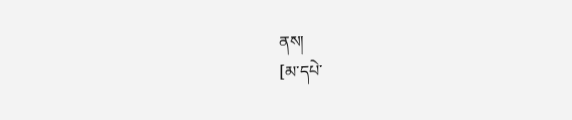ནས།
[མ་དཔེ་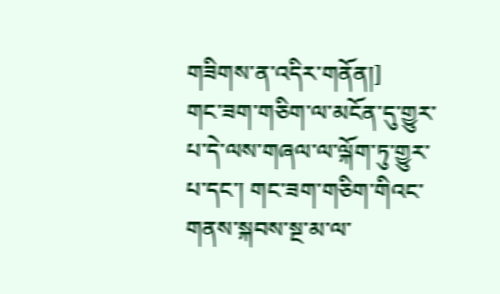གཟིགས་ན་འདིར་གནོན།]
གང་ཟག་གཅིག་ལ་མངོན་དུ་གྱུར་པ་དེ་ལས་གཞལ་ལ་ལྐོག་ཏུ་གྱུར་པ་དང་། གང་ཟག་གཅིག་གིའང་གནས་སྐབས་སྔ་མ་ལ་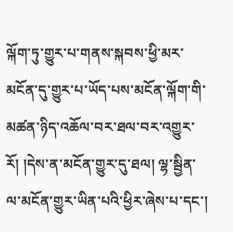ལྐོག་ཏུ་གྱུར་པ་གནས་སྐབས་ཕྱི་མར་མངོན་དུ་གྱུར་པ་ཡོད་པས་མངོན་ལྐོག་གི་མཚན་ཉིད་འཆོལ་བར་ཐལ་བར་འགྱུར་རོ། །དེས་ན་མངོན་གྱུར་དུ་ཐལ། ལྷ་སྦྱིན་ལ་མངོན་གྱུར་ཡིན་པའི་ཕྱིར་ཞེས་པ་དང་།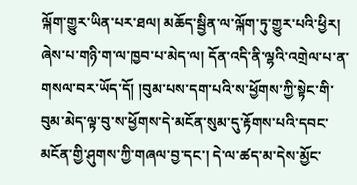ལྐོག་གྱུར་ཡིན་པར་ཐལ། མཆོད་སྦྱིན་ལ་ལྐོག་ཏུ་གྱུར་པའི་ཕྱིར། ཞེས་པ་གཉི་ག་ལ་ཁྱབ་པ་མེད་ལ། དོན་འདི་ནི་ལྷའི་འགྲེལ་པ་ན་གསལ་བར་ཡོད་དོ། །བུམ་པས་དག་པའི་ས་ཕྱོགས་ཀྱི་སྟེང་གི་བུམ་མེད་ལྟ་བུ་ས་ཕྱོགས་དེ་མངོན་སུམ་དུ་རྟོགས་པའི་དབང་མངོན་གྱི་ཤུགས་ཀྱི་གཞལ་བྱ་དང་། དེ་ལ་ཚད་མ་དེས་མྱོང་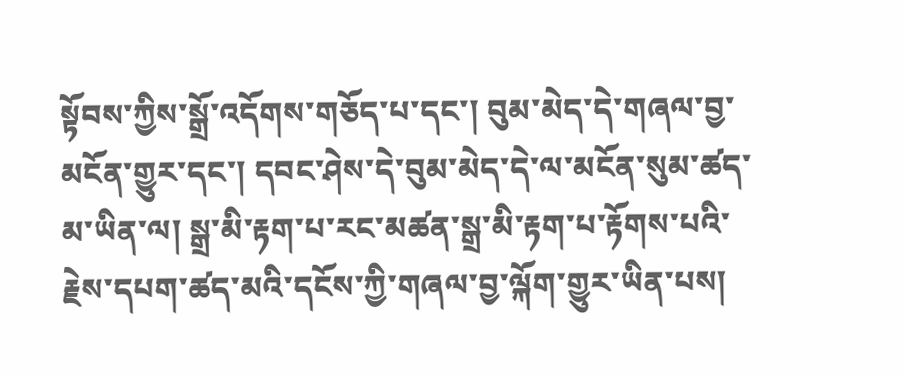སྟོབས་ཀྱིས་སྒྲོ་འདོགས་གཅོད་པ་དང་། བུམ་མེད་དེ་གཞལ་བྱ་མངོན་གྱུར་དང་། དབང་ཤེས་དེ་བུམ་མེད་དེ་ལ་མངོན་སུམ་ཚད་མ་ཡིན་ལ། སྒྲ་མི་རྟག་པ་རང་མཚན་སྒྲ་མི་རྟག་པ་རྟོགས་པའི་རྗེས་དཔག་ཚད་མའི་དངོས་ཀྱི་གཞལ་བྱ་ལྐོག་གྱུར་ཡིན་པས།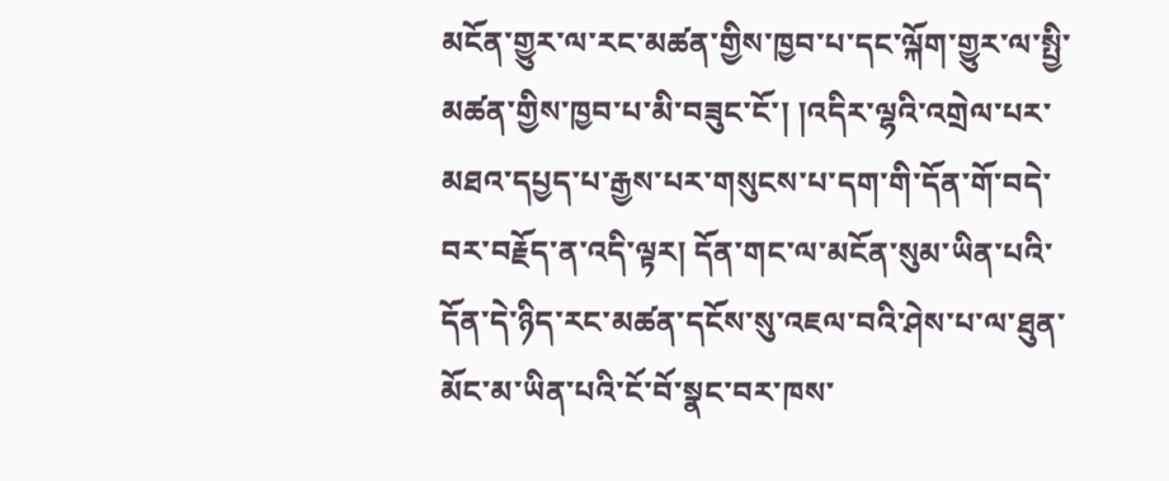མངོན་གྱུར་ལ་རང་མཚན་གྱིས་ཁྱབ་པ་དང་ལྐོག་གྱུར་ལ་སྤྱི་མཚན་གྱིས་ཁྱབ་པ་མི་བཟུང་ངོ་། །འདིར་ལྷའི་འགྲེལ་པར་མཐའ་དཔྱད་པ་རྒྱས་པར་གསུངས་པ་དག་གི་དོན་གོ་བདེ་བར་བརྗོད་ན་འདི་ལྟར། དོན་གང་ལ་མངོན་སུམ་ཡིན་པའི་དོན་དེ་ཉིད་རང་མཚན་དངོས་སུ་འཇལ་བའི་ཤེས་པ་ལ་ཐུན་མོང་མ་ཡིན་པའི་ངོ་བོ་སྣང་བར་ཁས་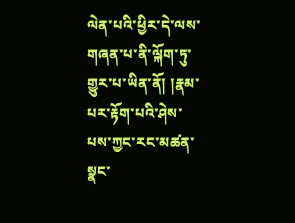ལེན་པའི་ཕྱིར་དེ་ལས་གཞན་པ་ནི་ལྐོག་ཏུ་གྱུར་པ་ཡིན་ནོ། །རྣམ་པར་རྟོག་པའི་ཤེས་པས་ཀྱང་རང་མཚན་སྣང་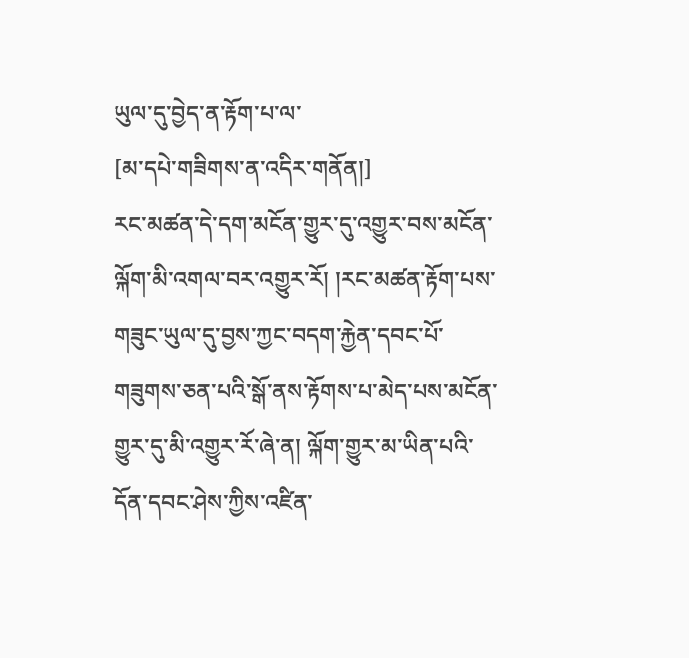ཡུལ་དུ་བྱེད་ན་རྟོག་པ་ལ་
[མ་དཔེ་གཟིགས་ན་འདིར་གནོན།]
རང་མཚན་དེ་དག་མངོན་གྱུར་དུ་འགྱུར་བས་མངོན་ལྐོག་མི་འགལ་བར་འགྱུར་རོ། །རང་མཚན་རྟོག་པས་གཟུང་ཡུལ་དུ་བྱས་ཀྱང་བདག་རྐྱེན་དབང་པོ་གཟུགས་ཅན་པའི་སྒོ་ནས་རྟོགས་པ་མེད་པས་མངོན་གྱུར་དུ་མི་འགྱུར་རོ་ཞེ་ན། ལྐོག་གྱུར་མ་ཡིན་པའི་དོན་དབང་ཤེས་ཀྱིས་འཛིན་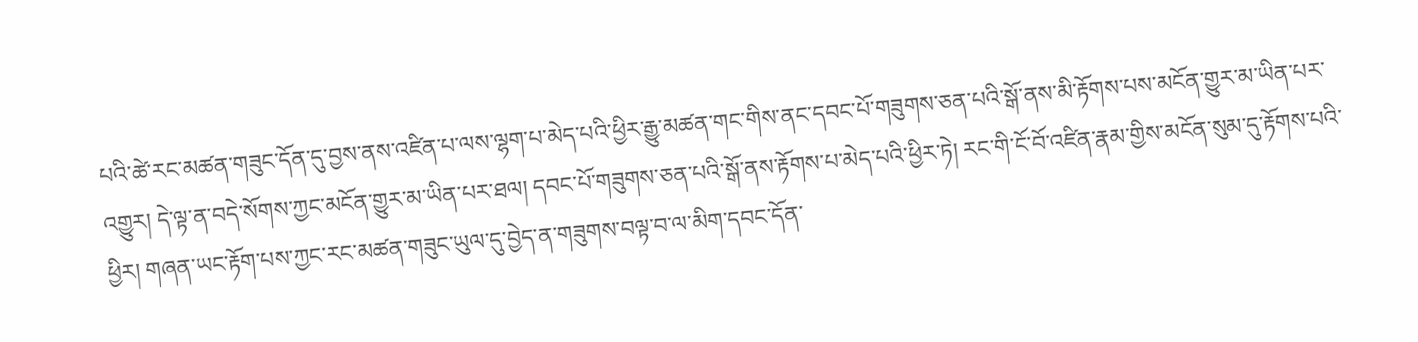པའི་ཚེ་རང་མཚན་གཟུང་དོན་དུ་བྱས་ནས་འཛིན་པ་ལས་ལྷག་པ་མེད་པའི་ཕྱིར་རྒྱུ་མཚན་གང་གིས་ནང་དབང་པོ་གཟུགས་ཅན་པའི་སྒོ་ནས་མི་རྟོགས་པས་མངོན་གྱུར་མ་ཡིན་པར་འགྱུར། དེ་ལྟ་ན་བདེ་སོགས་ཀྱང་མངོན་གྱུར་མ་ཡིན་པར་ཐལ། དབང་པོ་གཟུགས་ཅན་པའི་སྒོ་ནས་རྟོགས་པ་མེད་པའི་ཕྱིར་ཏེ། རང་གི་ངོ་བོ་འཛིན་རྣམ་གྱིས་མངོན་སུམ་དུ་རྟོགས་པའི་ཕྱིར། གཞན་ཡང་རྟོག་པས་ཀྱང་རང་མཚན་གཟུང་ཡུལ་དུ་བྱེད་ན་གཟུགས་བལྟ་བ་ལ་མིག་དབང་དོན་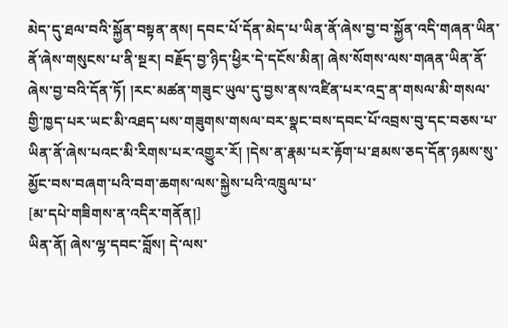མེད་དུ་ཐལ་བའི་སྐྱོན་བསྟན་ནས། དབང་པོ་དོན་མེད་པ་ཡིན་ནོ་ཞེས་བྱ་བ་སྐྱོན་འདི་གཞན་ཡིན་ནོ་ཞེས་གསུངས་པ་ནི་སྔར། བརྗོད་བྱ་ཉིད་ཕྱིར་དེ་དངོས་མིན། ཞེས་སོགས་ལས་གཞན་ཡིན་ནོ་ཞེས་བྱ་བའི་དོན་ཏོ། །རང་མཚན་གཟུང་ཡུལ་དུ་བྱས་ནས་འཛིན་པར་འདྲ་ན་གསལ་མི་གསལ་གྱི་ཁྱད་པར་ཡང་མི་འཐད་པས་གཟུགས་གསལ་བར་སྣང་བས་དབང་པོ་འབྲས་བུ་དང་བཅས་པ་ཡིན་ནོ་ཞེས་པའང་མི་རིགས་པར་འགྱུར་རོ། །དེས་ན་རྣམ་པར་རྟོག་པ་ཐམས་ཅད་དོན་ཉམས་སུ་མྱོང་བས་བཞག་པའི་བག་ཆགས་ལས་སྐྱེས་པའི་འཁྲུལ་པ་
[མ་དཔེ་གཟིགས་ན་འདིར་གནོན།]
ཡིན་ནོ། ཞེས་ལྷ་དབང་བློས། དེ་ལས་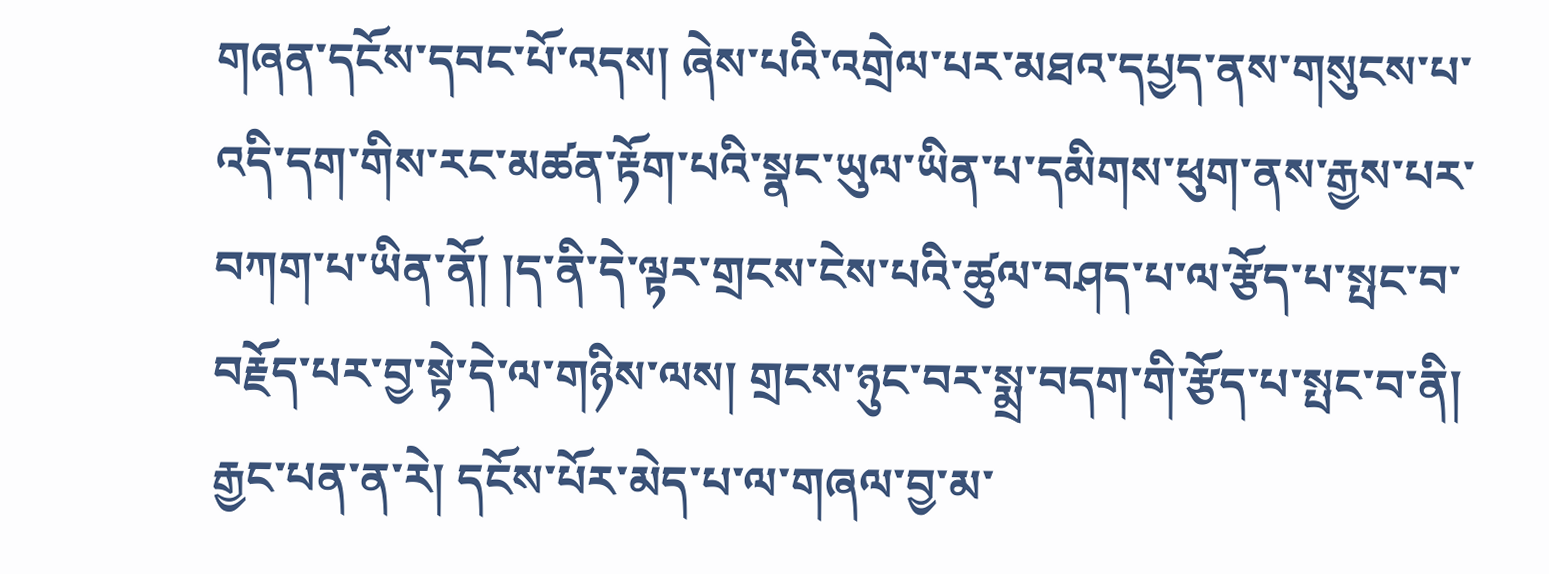གཞན་དངོས་དབང་པོ་འདས། ཞེས་པའི་འགྲེལ་པར་མཐའ་དཔྱད་ནས་གསུངས་པ་འདི་དག་གིས་རང་མཚན་རྟོག་པའི་སྣང་ཡུལ་ཡིན་པ་དམིགས་ཕུག་ནས་རྒྱས་པར་བཀག་པ་ཡིན་ནོ། །ད་ནི་དེ་ལྟར་གྲངས་ངེས་པའི་ཚུལ་བཤད་པ་ལ་རྩོད་པ་སྤང་བ་བརྗོད་པར་བྱ་སྟེ་དེ་ལ་གཉིས་ལས། གྲངས་ཉུང་བར་སྨྲ་བདག་གི་རྩོད་པ་སྤང་བ་ནི། རྒྱང་པན་ན་རེ། དངོས་པོར་མེད་པ་ལ་གཞལ་བྱ་མ་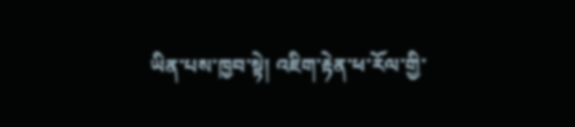ཡིན་པས་ཁྱབ་སྟེ། འཇིག་རྟེན་ཕ་རོལ་གྱི་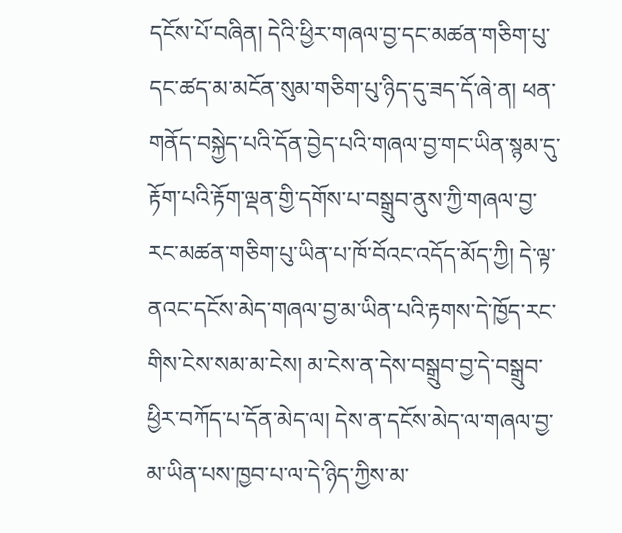དངོས་པོ་བཞིན། དེའི་ཕྱིར་གཞལ་བྱ་དང་མཚན་གཅིག་པུ་དང་ཚད་མ་མངོན་སུམ་གཅིག་པུ་ཉིད་དུ་ཟད་དོ་ཞེ་ན། ཕན་གནོད་བསྐྱེད་པའི་དོན་བྱེད་པའི་གཞལ་བྱ་གང་ཡིན་སྙམ་དུ་རྟོག་པའི་རྟོག་ལྡན་གྱི་དགོས་པ་བསྒྲུབ་ནུས་ཀྱི་གཞལ་བྱ་རང་མཚན་གཅིག་པུ་ཡིན་པ་ཁོ་བོའང་འདོད་མོད་ཀྱི། དེ་ལྟ་ནའང་དངོས་མེད་གཞལ་བྱ་མ་ཡིན་པའི་རྟགས་དེ་ཁྱོད་རང་གིས་ངེས་སམ་མ་ངེས། མ་ངེས་ན་དེས་བསྒྲུབ་བྱ་དེ་བསྒྲུབ་ཕྱིར་བཀོད་པ་དོན་མེད་ལ། དེས་ན་དངོས་མེད་ལ་གཞལ་བྱ་མ་ཡིན་པས་ཁྱབ་པ་ལ་དེ་ཉིད་ཀྱིས་མ་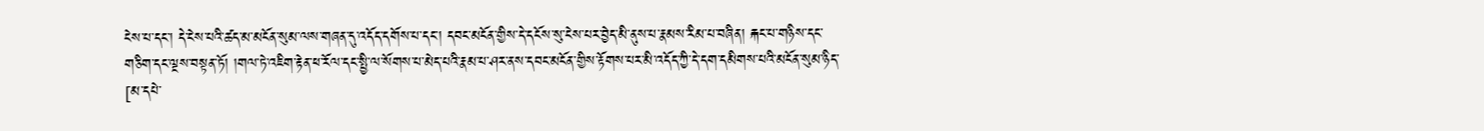ངེས་པ་དང་། དེ་ངེས་པའི་ཚད་མ་མངོན་སུམ་ལས་གཞན་དུ་འདོད་དགོས་པ་དང་། དབང་མངོན་གྱིས་དེ་དངོས་སུ་ངེས་པར་བྱེད་མི་ནུས་པ་རྣམས་རིམ་པ་བཞིན། རྐང་པ་གཉིས་དང་གཅིག་དང་ལྔས་བསྟན་ཏོ། །གལ་ཏེ་འཇིག་རྟེན་ཕ་རོལ་དང་སྤྱི་ལ་སོགས་པ་མེད་པའི་རྣམ་པ་ཤར་ནས་དབང་མངོན་གྱིས་རྟོགས་པར་མི་འདོད་ཀྱི་དེ་དག་དམིགས་པའི་མངོན་སུམ་ཉིད་
[མ་དཔེ་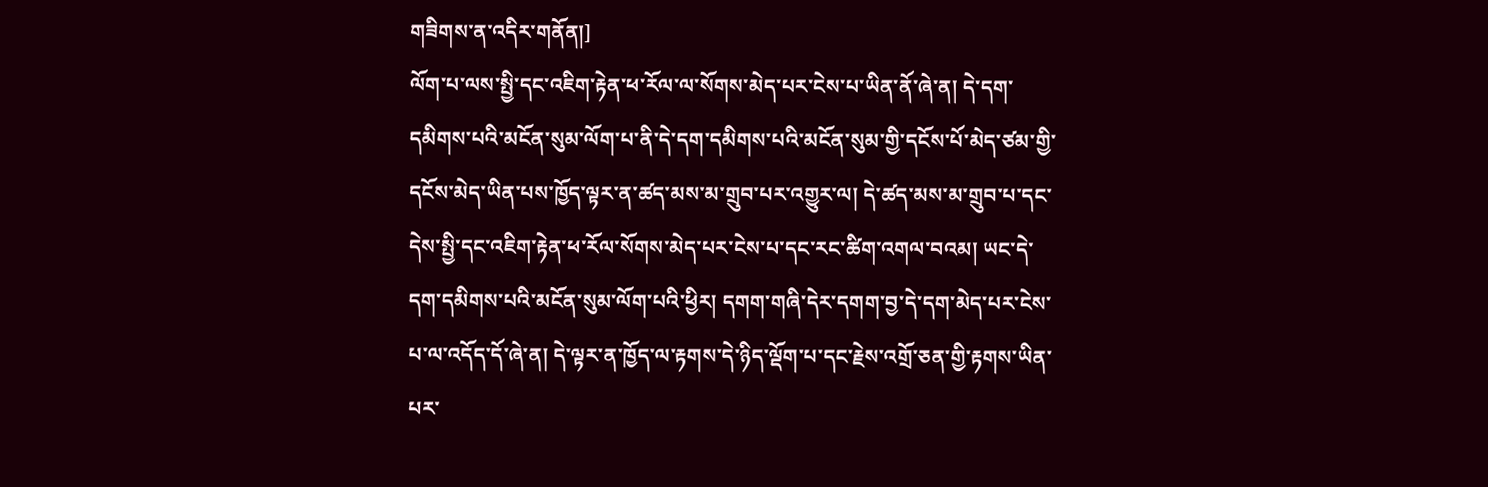གཟིགས་ན་འདིར་གནོན།]
ལོག་པ་ལས་སྤྱི་དང་འཇིག་རྟེན་ཕ་རོལ་ལ་སོགས་མེད་པར་ངེས་པ་ཡིན་ནོ་ཞེ་ན། དེ་དག་དམིགས་པའི་མངོན་སུམ་ལོག་པ་ནི་དེ་དག་དམིགས་པའི་མངོན་སུམ་གྱི་དངོས་པོ་མེད་ཙམ་གྱི་དངོས་མེད་ཡིན་པས་ཁྱོད་ལྟར་ན་ཚད་མས་མ་གྲུབ་པར་འགྱུར་ལ། དེ་ཚད་མས་མ་གྲུབ་པ་དང་དེས་སྤྱི་དང་འཇིག་རྟེན་ཕ་རོལ་སོགས་མེད་པར་ངེས་པ་དང་རང་ཚིག་འགལ་བའམ། ཡང་དེ་དག་དམིགས་པའི་མངོན་སུམ་ལོག་པའི་ཕྱིར། དགག་གཞི་དེར་དགག་བྱ་དེ་དག་མེད་པར་ངེས་པ་ལ་འདོད་དོ་ཞེ་ན། དེ་ལྟར་ན་ཁྱོད་ལ་རྟགས་དེ་ཉིད་ལྡོག་པ་དང་རྗེས་འགྲོ་ཅན་གྱི་རྟགས་ཡིན་པར་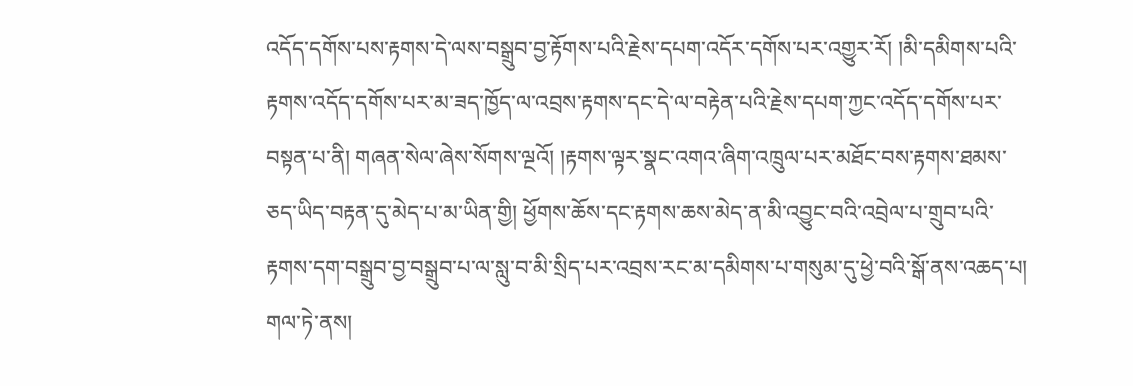འདོད་དགོས་པས་རྟགས་དེ་ལས་བསྒྲུབ་བྱ་རྟོགས་པའི་རྗེས་དཔག་འདོར་དགོས་པར་འགྱུར་རོ། །མི་དམིགས་པའི་རྟགས་འདོད་དགོས་པར་མ་ཟད་ཁྱོད་ལ་འབྲས་རྟགས་དང་དེ་ལ་བརྟེན་པའི་རྗེས་དཔག་ཀྱང་འདོད་དགོས་པར་བསྟན་པ་ནི། གཞན་སེལ་ཞེས་སོགས་ལྔའོ། །རྟགས་ལྟར་སྣང་འགའ་ཞིག་འཁྲུལ་པར་མཐོང་བས་རྟགས་ཐམས་ཅད་ཡིད་བརྟན་དུ་མེད་པ་མ་ཡིན་གྱི། ཕྱོགས་ཆོས་དང་རྟགས་ཆས་མེད་ན་མི་འབྱུང་བའི་འབྲེལ་པ་གྲུབ་པའི་རྟགས་དག་བསྒྲུབ་བྱ་བསྒྲུབ་པ་ལ་སླུ་བ་མི་སྲིད་པར་འབྲས་རང་མ་དམིགས་པ་གསུམ་དུ་ཕྱེ་བའི་སྒོ་ནས་འཆད་པ། གལ་ཏེ་ནས།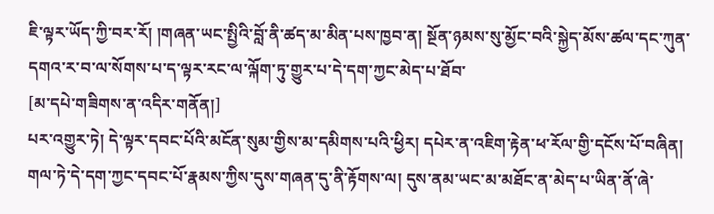ཇི་ལྟར་ཡོད་ཀྱི་བར་རོ། །གཞན་ཡང་སྤྱིའི་བློ་ནི་ཚད་མ་མིན་པས་ཁྱབ་ན། སྔོན་ཉམས་སུ་མྱོང་བའི་སྐྱེད་མོས་ཚལ་དང་ཀུན་དགའ་ར་བ་ལ་སོགས་པ་ད་ལྟར་རང་ལ་ལྐོག་ཏུ་གྱུར་པ་དེ་དག་ཀྱང་མེད་པ་ཐོབ་
[མ་དཔེ་གཟིགས་ན་འདིར་གནོན།]
པར་འགྱུར་ཏེ། དེ་ལྟར་དབང་པོའི་མངོན་སུམ་གྱིས་མ་དམིགས་པའི་ཕྱིར། དཔེར་ན་འཇིག་རྟེན་ཕ་རོལ་གྱི་དངོས་པོ་བཞིན། གལ་ཏེ་དེ་དག་ཀྱང་དབང་པོ་རྣམས་ཀྱིས་དུས་གཞན་དུ་ནི་རྟོགས་ལ། དུས་ནམ་ཡང་མ་མཐོང་ན་མེད་པ་ཡིན་ནོ་ཞེ་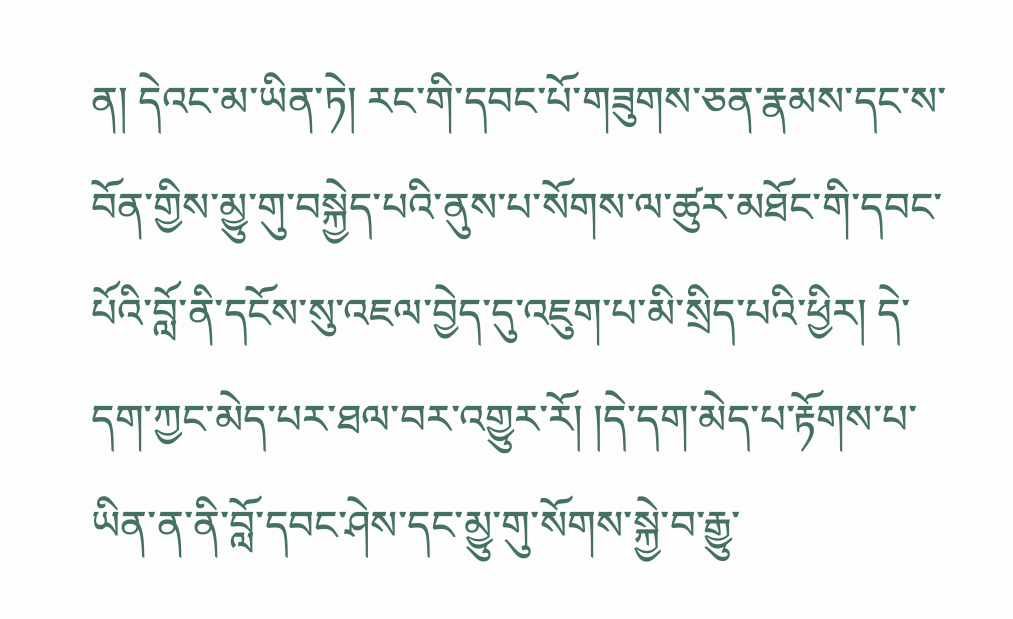ན། དེའང་མ་ཡིན་ཏེ། རང་གི་དབང་པོ་གཟུགས་ཅན་རྣམས་དང་ས་བོན་གྱིས་མྱུ་གུ་བསྐྱེད་པའི་ནུས་པ་སོགས་ལ་ཚུར་མཐོང་གི་དབང་པོའི་བློ་ནི་དངོས་སུ་འཇལ་བྱེད་དུ་འཇུག་པ་མི་སྲིད་པའི་ཕྱིར། དེ་དག་ཀྱང་མེད་པར་ཐལ་བར་འགྱུར་རོ། །དེ་དག་མེད་པ་རྟོགས་པ་ཡིན་ན་ནི་བློ་དབང་ཤེས་དང་མྱུ་གུ་སོགས་སྐྱེ་བ་རྒྱུ་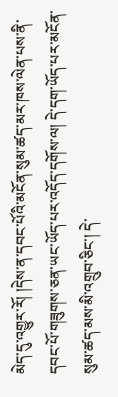མེད་དུ་འགྱུར་རོ། །དེས་ན་དབང་པོའི་མངོན་སུམ་ཚད་མར་ཁས་ལེན་པས་ནི་དབང་པོ་གཟུགས་ཅན་ཡང་ཡོད་པར་འདོད་དགོས་ལ། དེ་དག་ཡོད་པར་མངོན་སུམ་ཚད་མས་མི་འགྲུབ་ཅིང་། དེ་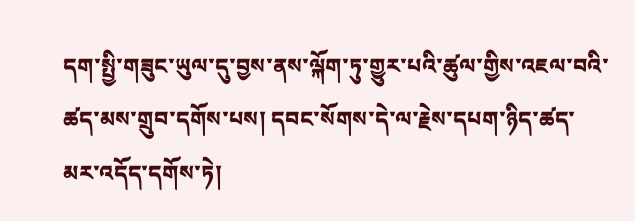དག་སྤྱི་གཟུང་ཡུལ་དུ་བྱས་ནས་ལྐོག་ཏུ་གྱུར་པའི་ཚུལ་གྱིས་འཇལ་བའི་ཚད་མས་གྲུབ་དགོས་པས། དབང་སོགས་དེ་ལ་རྗེས་དཔག་ཉིད་ཚད་མར་འདོད་དགོས་ཏེ།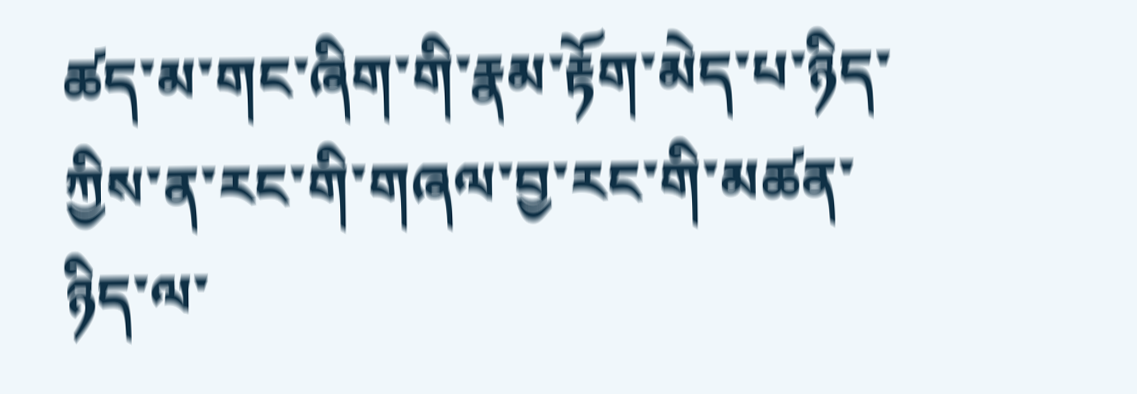ཚད་མ་གང་ཞིག་གི་རྣམ་རྟོག་མེད་པ་ཉིད་ཀྱིས་ན་རང་གི་གཞལ་བྱ་རང་གི་མཚན་ཉིད་ལ་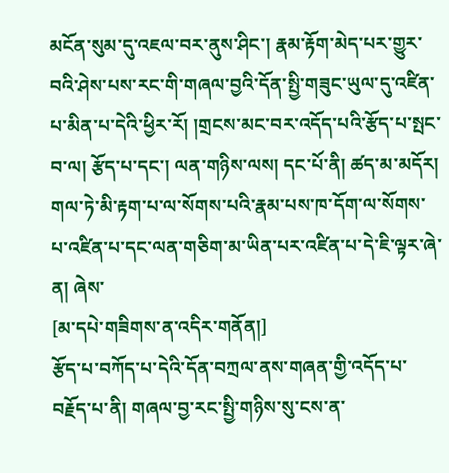མངོན་སུམ་དུ་འཇལ་བར་ནུས་ཤིང་། རྣམ་རྟོག་མེད་པར་གྱུར་བའི་ཤེས་པས་རང་གི་གཞལ་བྱའི་དོན་སྤྱི་གཟུང་ཡུལ་དུ་འཛིན་པ་མིན་པ་དེའི་ཕྱིར་རོ། །གྲངས་མང་བར་འདོད་པའི་རྩོད་པ་སྤང་བ་ལ། རྩོད་པ་དང་། ལན་གཉིས་ལས། དང་པོ་ནི། ཚད་མ་མདོར། གལ་ཏེ་མི་རྟག་པ་ལ་སོགས་པའི་རྣམ་པས་ཁ་དོག་ལ་སོགས་པ་འཛིན་པ་དང་ལན་གཅིག་མ་ཡིན་པར་འཛིན་པ་དེ་ཇི་ལྟར་ཞེ་ན། ཞེས་
[མ་དཔེ་གཟིགས་ན་འདིར་གནོན།]
རྩོད་པ་བཀོད་པ་དེའི་དོན་བཀྲལ་ནས་གཞན་གྱི་འདོད་པ་བརྗོད་པ་ནི། གཞལ་བྱ་རང་སྤྱི་གཉིས་སུ་ངས་ན་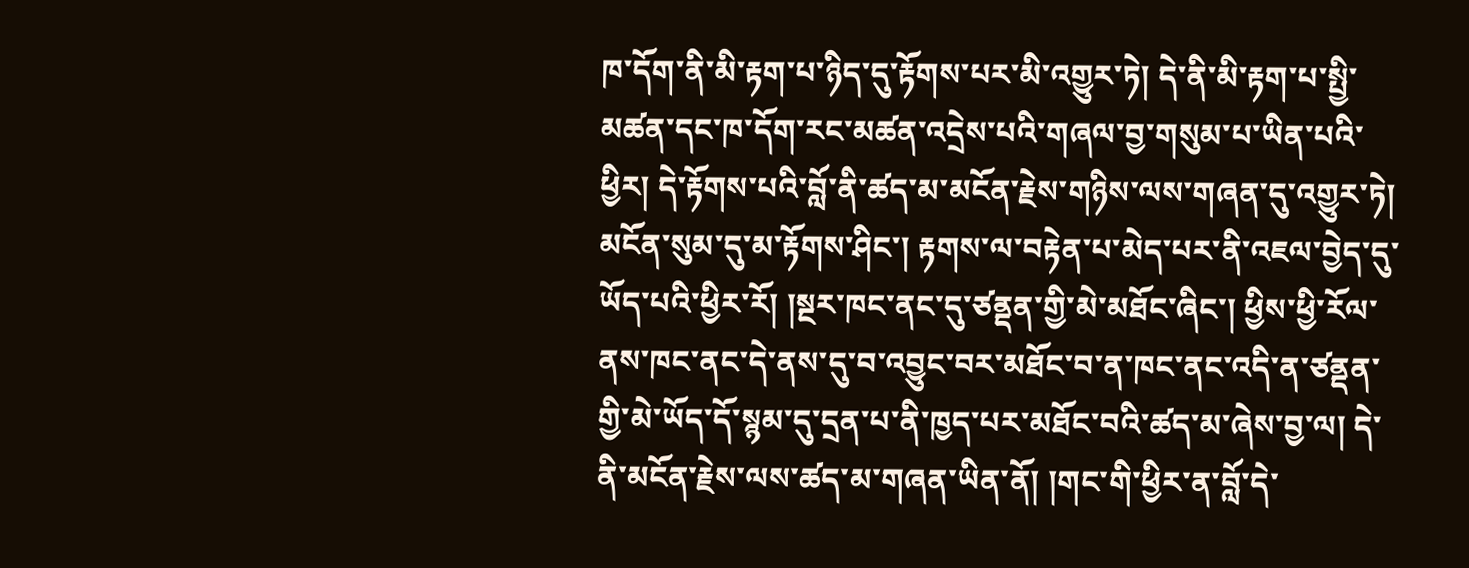ཁ་དོག་ནི་མི་རྟག་པ་ཉིད་དུ་རྟོགས་པར་མི་འགྱུར་ཏེ། དེ་ནི་མི་རྟག་པ་སྤྱི་མཚན་དང་ཁ་དོག་རང་མཚན་འདྲེས་པའི་གཞལ་བྱ་གསུམ་པ་ཡིན་པའི་ཕྱིར། དེ་རྟོགས་པའི་བློ་ནི་ཚད་མ་མངོན་རྗེས་གཉིས་ལས་གཞན་དུ་འགྱུར་ཏེ། མངོན་སུམ་དུ་མ་རྟོགས་ཤིང་། རྟགས་ལ་བརྟེན་པ་མེད་པར་ནི་འཇལ་བྱེད་དུ་ཡོད་པའི་ཕྱིར་རོ། །སྔར་ཁང་ནང་དུ་ཙནྡན་གྱི་མེ་མཐོང་ཞིང་། ཕྱིས་ཕྱི་རོལ་ནས་ཁང་ནང་དེ་ནས་དུ་བ་འབྱུང་བར་མཐོང་བ་ན་ཁང་ནང་འདི་ན་ཙནྡན་གྱི་མེ་ཡོད་དོ་སྙམ་དུ་དྲན་པ་ནི་ཁྱད་པར་མཐོང་བའི་ཚད་མ་ཞེས་བྱ་ལ། དེ་ནི་མངོན་རྗེས་ལས་ཚད་མ་གཞན་ཡིན་ནོ། །གང་གི་ཕྱིར་ན་བློ་དེ་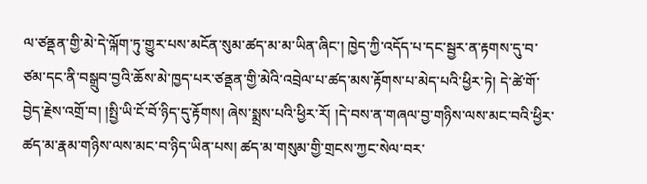ལ་ཙནྡན་གྱི་མེ་དེ་ལྐོག་ཏུ་གྱུར་པས་མངོན་སུམ་ཚད་མ་མ་ཡིན་ཞིང་། ཁྱེད་ཀྱི་འདོད་པ་དང་སྦྱར་ན་རྟགས་དུ་བ་ཙམ་དང་ནི་བསྒྲུབ་བྱའི་ཆོས་མེ་ཁྱད་པར་ཙནྡན་གྱི་མེའི་འབྲེལ་པ་ཚད་མས་རྟོགས་པ་མེད་པའི་ཕྱིར་ཏེ། དེ་ཚེ་གོ་བྱེད་རྗེས་འགྲོ་བ། །སྤྱི་ཡི་ངོ་བོ་ཉིད་དུ་རྟོགས། ཞེས་སྨྲས་པའི་ཕྱིར་རོ། །དེ་བས་ན་གཞལ་བྱ་གཉིས་ལས་མང་བའི་ཕྱིར་ཚད་མ་རྣམ་གཉིས་ལས་མང་བ་ཉིད་ཡིན་པས། ཚད་མ་གསུམ་གྱི་གྲངས་ཀྱང་སེལ་བར་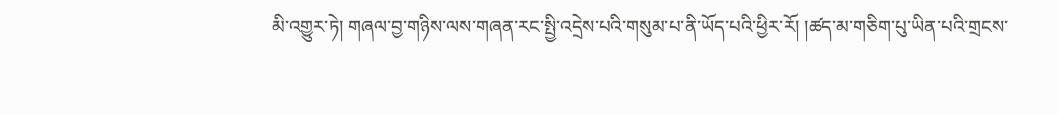མི་འགྱུར་ཏེ། གཞལ་བྱ་གཉིས་ལས་གཞན་རང་སྤྱི་འདྲེས་པའི་གསུམ་པ་ནི་ཡོད་པའི་ཕྱིར་རོ། །ཚད་མ་གཅིག་པུ་ཡིན་པའི་གྲངས་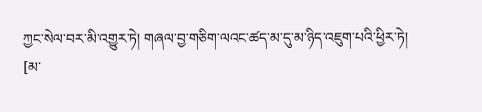ཀྱང་སེལ་བར་མི་འགྱུར་ཏེ། གཞལ་བྱ་གཅིག་ལའང་ཚད་མ་དུ་མ་ཉིད་འཇུག་པའི་ཕྱིར་ཏེ།
[མ་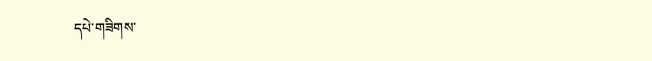དཔེ་གཟིགས་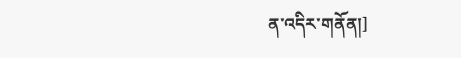ན་འདིར་གནོན།]